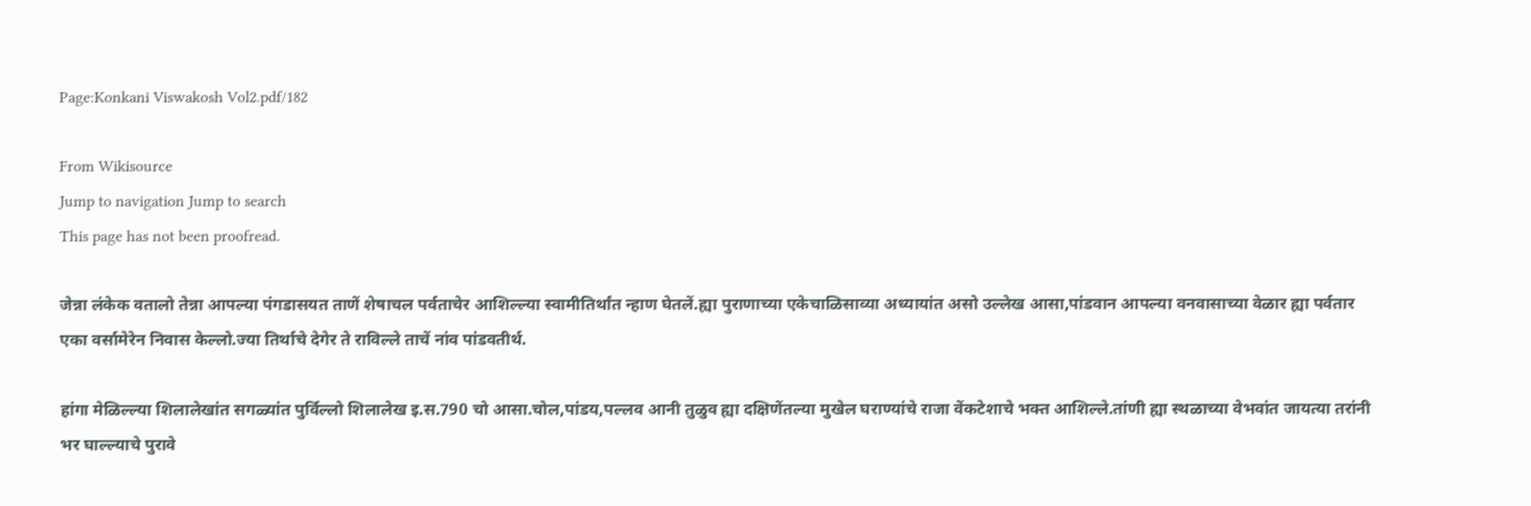Page:Konkani Viswakosh Vol2.pdf/182

From Wikisource
Jump to navigation Jump to search
This page has not been proofread.

जेन्ना लंकेक वतालो तेन्ना आपल्या पंगडासयत ताणें शेषाचल पर्वताचेर आशिल्ल्या स्वामीतिर्थांत न्हाण घेतलें.ह्या पुराणाच्या एकेचाळिसाव्या अध्यायांत असो उल्लेख आसा,पांडवान आपल्या वनवासाच्या वेळार ह्या पर्वतार एका वर्सामेरेन निवास केल्लो.ज्या तिर्थाचे देगेर ते राविल्ले ताचें नांव पांडवतीर्थ.

हांगा मेळिल्ल्या शिलालेखांत सगळ्यांत पुर्विल्लो शिलालेख इ.स.790 चो आसा.चोल,पांडय,पल्लव आनी तुळुव ह्या दक्षिणेंतल्या मुखेल घराण्यांचे राजा वेंकटेशाचे भक्त आशिल्ले.तांणी ह्या स्थळाच्या वेभवांत जायत्या तरांनी भर घाल्ल्याचे पुरावे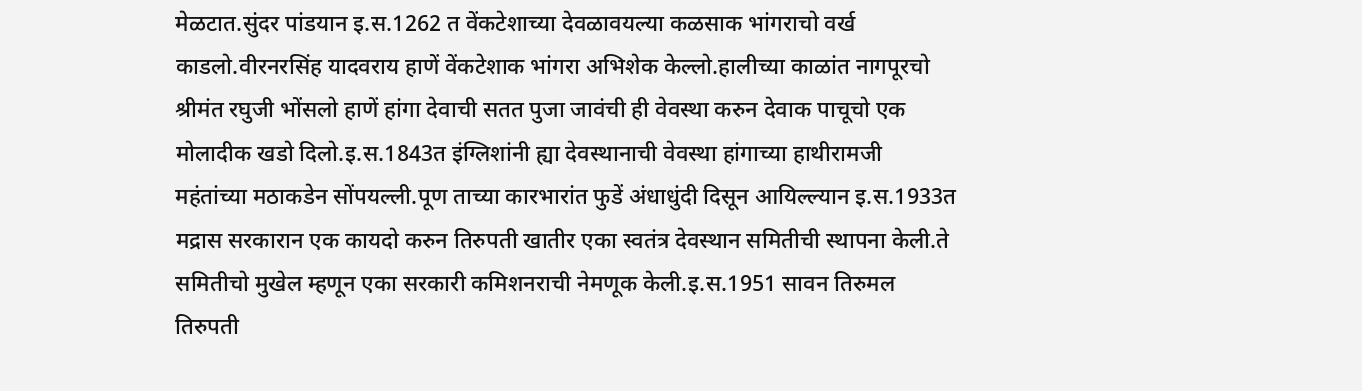मेळटात.सुंदर पांडयान इ.स.1262 त वेंकटेशाच्या देवळावयल्या कळसाक भांगराचो वर्ख काडलो.वीरनरसिंह यादवराय हाणें वेंकटेशाक भांगरा अभिशेक केल्लो.हालीच्या काळांत नागपूरचो श्रीमंत रघुजी भोंसलो हाणें हांगा देवाची सतत पुजा जावंची ही वेवस्था करुन देवाक पाचूचो एक मोलादीक खडो दिलो.इ.स.1843त इंग्लिशांनी ह्या देवस्थानाची वेवस्था हांगाच्या हाथीरामजी महंतांच्या मठाकडेन सोंपयल्ली.पूण ताच्या कारभारांत फुडें अंधाधुंदी दिसून आयिल्ल्यान इ.स.1933त मद्रास सरकारान एक कायदो करुन तिरुपती खातीर एका स्वतंत्र देवस्थान समितीची स्थापना केली.ते समितीचो मुखेल म्हणून एका सरकारी कमिशनराची नेमणूक केली.इ.स.1951 सावन तिरुमल तिरुपती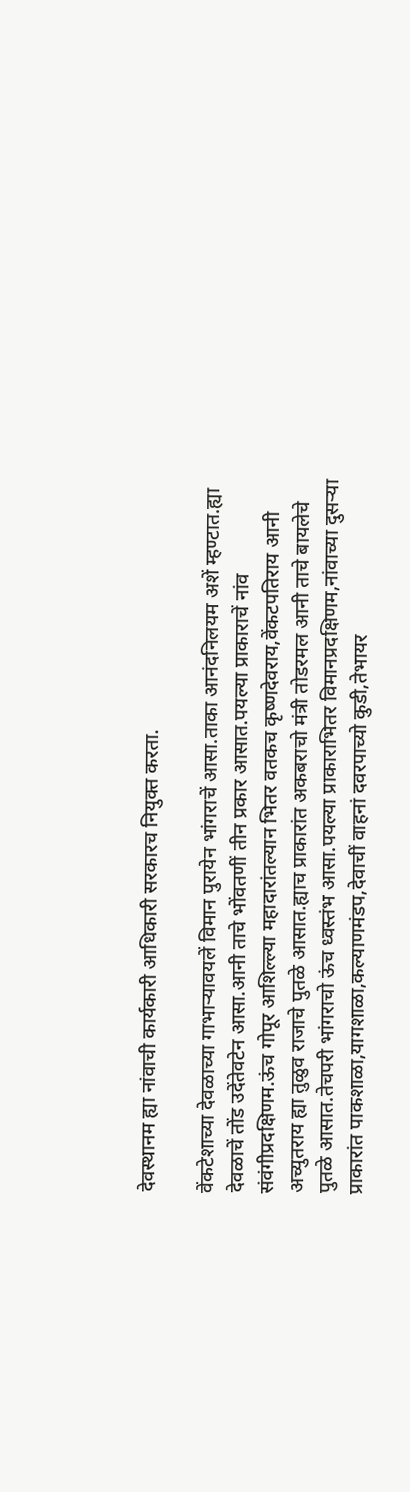देवस्थानम ह्या नांवाची कार्यकारी आधिकारी सरकारच नियुक्त करता.

वेंकटेशाच्या देवळाच्या गाभाऱ्यावयलें विमान पुरायेन भांगराचें आसा.ताका आनंदनिलयम अशें म्हण्टात.ह्या देवळाचें तोंड उदेंतेवटेन आसा.आनी ताचे भोंवतणीं तीन प्रकार आसात.पयल्या प्राकाराचें नांव संवंगीप्रदक्षिणम.ऊंच गोपूर आशिल्ल्या महादारांतल्यान भितर वतकच कृष्णदेवराय,वेंकटपतिराय आनी अच्युतराय ह्या तुळुव राजाचे पुतळे आसात.ह्याच प्राकारांत अकबराचो मंत्री तोडरमल आनी ताचे बायलेचे पुतळे आसात.तेचपरी भांगराचो ऊंच ध्वस्तंभ आसा.पयल्या प्राकाराभितर विमानप्रदक्षिणम,नांवाच्या दुसऱ्या प्राकारांत पाकशाळा,यागशाळा,कल्याणमंडप,देवाचीं वाहनां दवरपाच्यो कुडी,तेभायर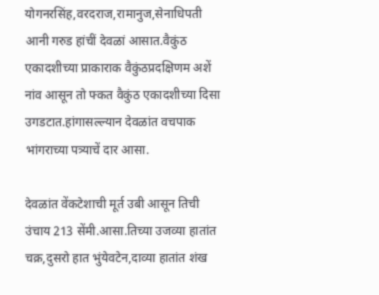योगनरसिंह,वरदराज,रामानुज,सेनाधिपती आनी गरुड हांचीं देवळां आसात.वैकुंठ एकादशीच्या प्राकाराक वैकुंठप्रदक्षिणम अशें नांव आसून तो फ्कत वैकुंठ एकादशीच्या दिसा उगडटात.हांगासल्ल्यान देवळांत वचपाक भांगराच्या पत्र्याचें दार आसा.

देवळांत वेंकटेशाची मूर्त उबी आसून तिची उंचाय 213 सेंमी.आसा.तिच्या उजव्या हातांत चक्र,दुसरो हात भुंयेवटेन,दाव्या हातांत शंख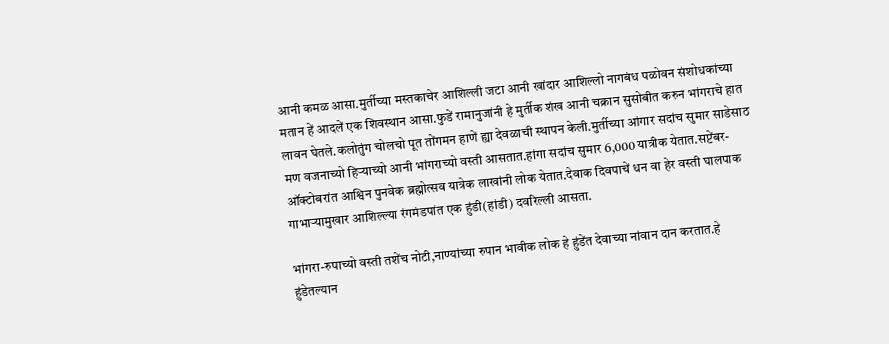आनी कमळ आसा.मुर्तीच्या मस्तकाचेर आशिल्ली जटा आनी खांदार आशिल्लो नागबंध पळोवन संशोधकांच्या मतान हें आदलें एक शिवस्थान आसा.फुडें रामानुजांनी हे मुर्तीक शंख आनी चक्रान सुसोबीत करुन भांगराचे हात लावन घेतले.कलोतुंग चोलचो पूत तोंगमन हाणें ह्या देवळाची स्थापन केली.मुर्तीच्या आंगार सदांच सुमार साडेसाठ मण वजनाच्यो हिऱ्याच्यो आनी भांगराच्यो वस्ती आसतात.हांगा सदांच सुमार 6,000 यात्रीक येतात.सप्टेंबर-ऑक्टोबरांत आश्विन पुनवेक ब्रह्मोत्सव यात्रेक लाखांनी लोक येतात.देवाक दिवपाचें धन वा हेर वस्ती घालपाक गाभाऱ्यामुखार आशिल्ल्या रंगमंडपांत एक हुंडी(हांडी) दवरिल्ली आसता.

भांगरा-रुपाच्यो वस्ती तशेंच नोटी,नाण्यांच्या रुपान भावीक लोक हे हुंडेंत देवाच्या नांवान दान करतात.हे हुंडेतल्यान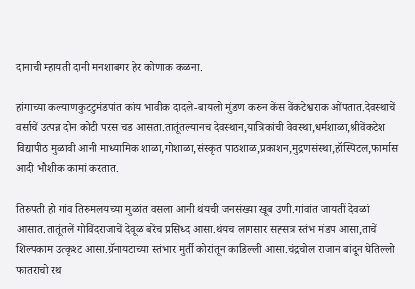दानाची म्हायती दानी मनशाबगर हेर कोणाक कळना.

हांगाच्या कल्याणकुटटुमंडपांत कांय भावीक दादले-बायलो मुंडण करुन केंस वेंकटेश्वराक ओंपतात.देवस्थाचें वर्साचें उत्पन्न दोन कोटी परस चड आसता.तातूंतल्यानच देवस्थान,यात्रिकांची वेवस्था,धर्मशाळा,श्रीवेंकटेश विद्यापीठ मुळावी आनी माध्यामिक शाळा,गोशाळा,संस्कृत पाठशाळ,प्रकाशन,मुद्रणसंस्था,हॉस्पिटल,फार्मास आदी भौशीक कामां करतात.

तिरुपती हो गांव तिरुमलयच्या मुळांत वसला आनी थंयची जनसंख्या खूब उणी.गांवांत जायतीं देवळां आसात.तातूंतलें गोविंदराजाचें देवूळ बरेंच प्रसिध्द आसा.थंयच लागसार सह्सत्र स्तंभ मंडप आसा,ताचें शिल्पकाम उत्कृश्ट आसा.ग्रॅनायटाच्या स्तंभार मुर्ती कोरांतून काडिल्ली आसा.चंद्रचोल राजान बांदून घेतिल्लो फातराचो रथ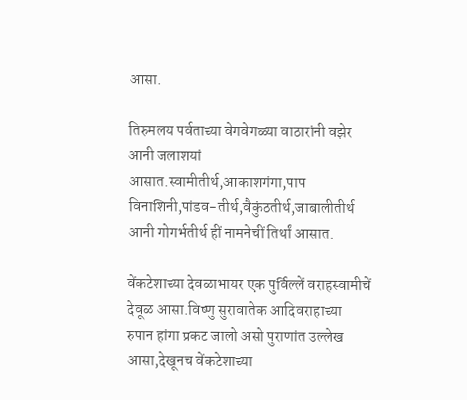आसा.

तिरुमलय पर्वताच्या वेगवेगळ्या वाठारांनी वझेर आनी जलाशयां आसात.स्वामीतीर्थ,आकाशगंगा,पाप विनाशिनी,पांडव-तीर्थ,वैकुंठतीर्थ,जाबालीतीर्थ आनी गोगर्भतीर्थ हीं नामनेचीं तिर्थां आसात.

वेंकटेशाच्या देवळाभायर एक पुर्विल्लें वराहस्वामीचें देवूळ आसा.विष्णु सुरावातेक आदिवराहाच्या रुपान हांगा प्रकट जालो असो पुराणांत उल्लेख आसा,देखूनच वेंकटेशाच्या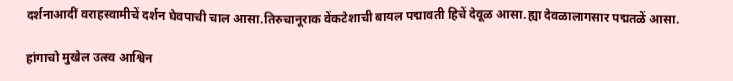दर्शनाआदीं वराहस्वामीचें दर्शन घेवपाची चाल आसा.तिरुचानूराक वेंकटेशाची बायल पद्मावती हिचें देवूळ आसा.ह्या देवळालागसार पद्मतळें आसा.

हांगाचो मुखेल उत्स्व आश्विन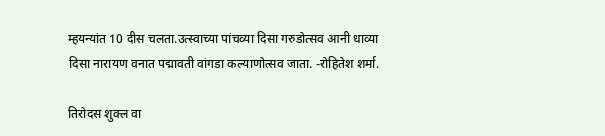म्हयन्यांत 10 दीस चलता.उत्स्वाच्या पांचव्या दिसा गरुडोत्सव आनी धाव्या दिसा नारायण वनात पद्मावती वांगडा कल्याणोत्सव जाता. -रोहितेश शर्मा.

तिरोदस शुक्ल वा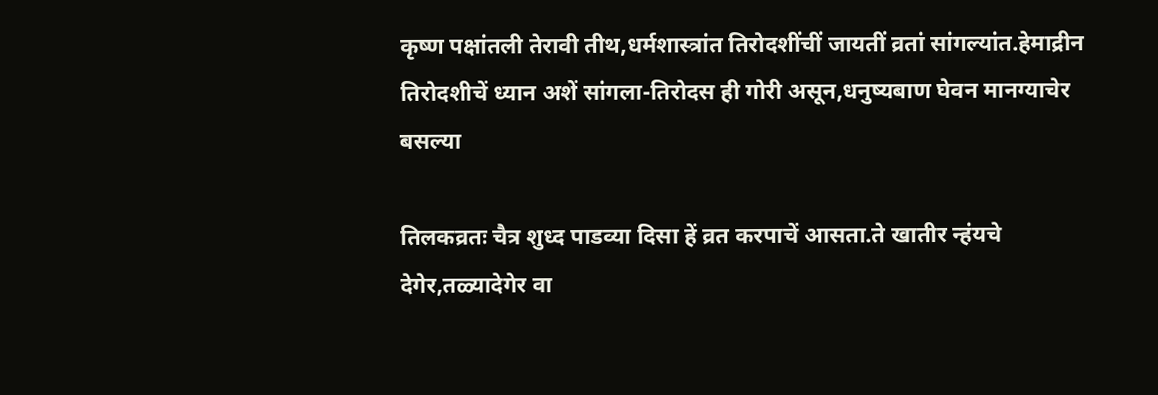कृष्ण पक्षांतली तेरावी तीथ,धर्मशास्त्रांत तिरोदशींचीं जायतीं व्रतां सांगल्यांत.हेमाद्रीन तिरोदशीचें ध्यान अशें सांगला-तिरोदस ही गोरी असून,धनुष्यबाण घेवन मानग्याचेर बसल्या

तिलकव्रतः चैत्र शुध्द पाडव्या दिसा हें व्रत करपाचें आसता.ते खातीर न्हंयचे देगेर,तळ्यादेगेर वा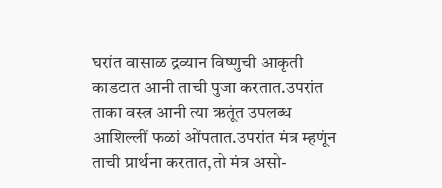घरांत वासाळ द्रव्यान विष्णुची आकृती काडटात आनी ताची पुजा करतात.उपरांत ताका वस्त्र आनी त्या ऋतूंत उपलब्ध आशिल्लीं फळां ओंपतात.उपरांत मंत्र म्हणूंन ताची प्रार्थना करतात,तो मंत्र असो-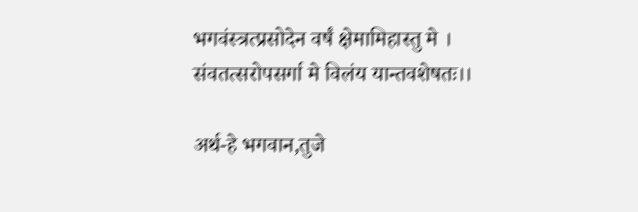भगवंस्त्रत्प्रसोदेन वर्षं क्षेमामिहास्तु मे । संवतत्सरोपसर्गा मे विलंय यान्तवशेषतः।।

अर्थ-हे भगवान,तुजे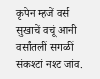कृपेन म्हजें वर्स सुखाचें वचूं आनी वर्सांतलीं सगळीं संकश्टां नश्ट जांव.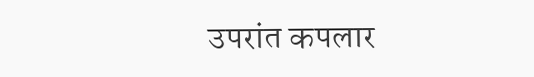उपरांत कपलार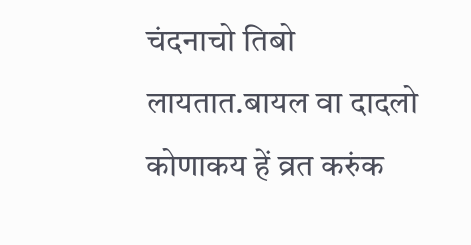चंदनाचो तिबो लायतात.बायल वा दादलो कोणाकय हें व्रत करुंक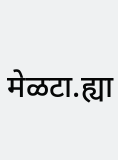मेळटा.ह्या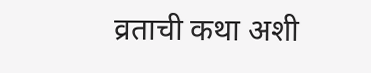व्रताची कथा अशी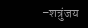–शत्रुंजय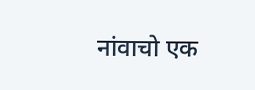नांवाचो एक